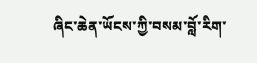ཞིང་ཆེན་ཡོངས་ཀྱི་བསམ་བློ་རིག་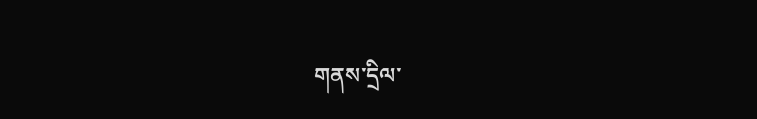གནས་དྲིལ་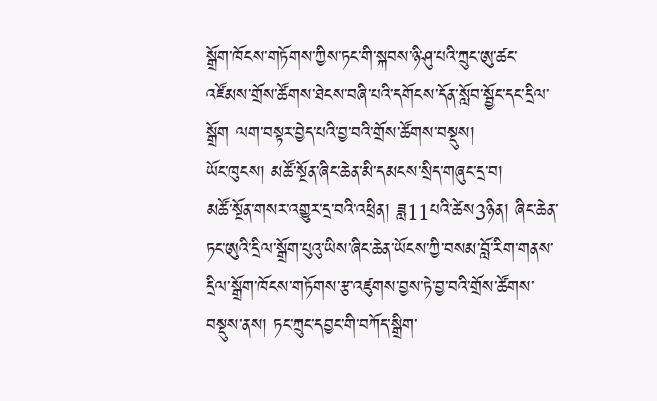སྒྲོག་ཁོངས་གཏོགས་ཀྱིས་ཏང་གི་སྐབས་ཉི་ཤུ་པའི་ཀྲུང་ཨུ་ཚང་འཛོམས་གྲོས་ཚོགས་ཐེངས་བཞི་པའི་དགོངས་དོན་སློབ་སྦྱོང་དང་དྲིལ་སྒྲོག ལག་བསྟར་བྱེད་པའི་བྱ་བའི་གྲོས་ཚོགས་བསྡུས།
ཡོང་ཁུངས། མཚོ་སྔོན་ཞིང་ཆེན་མི་དམངས་སྲིད་གཞུང་དྲ་བ།
མཚོ་སྔོན་གསར་འགྱུར་དྲ་བའི་འཕྲིན། ཟླ11པའི་ཚེས3ཉིན། ཞིང་ཆེན་ཏང་ཨུའི་དྲིལ་སྒྲོག་པུའུ་ཡིས་ཞིང་ཆེན་ཡོངས་ཀྱི་བསམ་བློ་རིག་གནས་དྲིལ་སྒྲོག་ཁོངས་གཏོགས་རྩ་འཛུགས་བྱས་ཏེ་བྱ་བའི་གྲོས་ཚོགས་བསྡུས་ནས། ཏང་ཀྲུང་དབྱང་གི་བཀོད་སྒྲིག་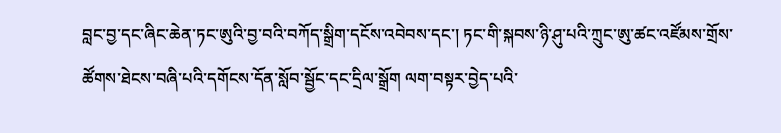བླང་བྱ་དང་ཞིང་ཆེན་ཏང་ཨུའི་བྱ་བའི་བཀོད་སྒྲིག་དངོས་འབེབས་དང་། ཏང་གི་སྐབས་ཉི་ཤུ་པའི་ཀྲུང་ཨུ་ཚང་འཛོམས་གྲོས་ཚོགས་ཐེངས་བཞི་པའི་དགོངས་དོན་སློབ་སྦྱོང་དང་དྲིལ་སྒྲོག ལག་བསྟར་བྱེད་པའི་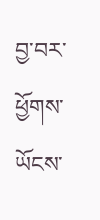བྱ་བར་ཕྱོགས་ཡོངས་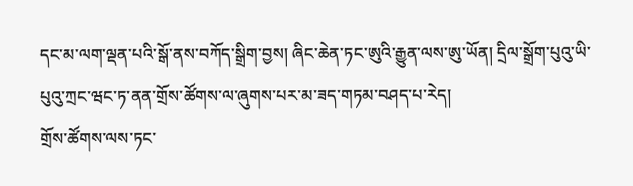དང་མ་ལག་ལྡན་པའི་སྒོ་ནས་བཀོད་སྒྲིག་བྱས། ཞིང་ཆེན་ཏང་ཨུའི་རྒྱུན་ལས་ཨུ་ཡོན། དྲིལ་སྒྲོག་པུའུ་ཡི་པུའུ་ཀྲང་ཝང་ཏ་ནན་གྲོས་ཚོགས་ལ་ཞུགས་པར་མ་ཟད་གཏམ་བཤད་པ་རེད།
གྲོས་ཚོགས་ལས་ཏང་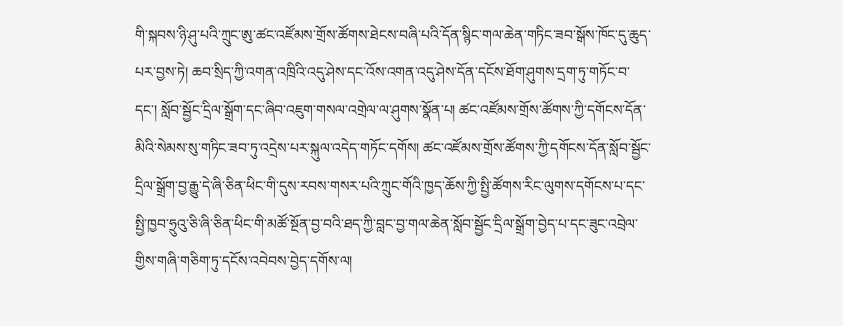གི་སྐབས་ཉི་ཤུ་པའི་ཀྲུང་ཨུ་ཚང་འཛོམས་གྲོས་ཚོགས་ཐེངས་བཞི་པའི་དོན་སྙིང་གལ་ཆེན་གཏིང་ཟབ་སྒོས་ཁོང་དུ་ཆུད་པར་བྱས་ཏེ། ཆབ་སྲིད་ཀྱི་འགན་འཁྲིའི་འདུ་ཤེས་དང་འོས་འགན་འདུ་ཤེས་དོན་དངོས་ཐོག་ཤུགས་དྲག་ཏུ་གཏོང་བ་དང་། སློབ་སྦྱོང་དྲིལ་སྒྲོག་དང་ཞིབ་འཇུག་གསལ་འགྲེལ་ལ་ཤུགས་སྣོན་པ། ཚང་འཛོམས་གྲོས་ཚོགས་ཀྱི་དགོངས་དོན་མིའི་སེམས་སུ་གཏིང་ཟབ་ཏུ་འདྲེས་པར་སྐུལ་འདེད་གཏོང་དགོས། ཚང་འཛོམས་གྲོས་ཚོགས་ཀྱི་དགོངས་དོན་སློབ་སྦྱོང་དྲིལ་སྒྲོག་བྱ་རྒྱུ་དེ་ཞི་ཅིན་ཕིང་གི་དུས་རབས་གསར་པའི་ཀྲུང་གོའི་ཁྱད་ཆོས་ཀྱི་སྤྱི་ཚོགས་རིང་ལུགས་དགོངས་པ་དང་སྤྱི་ཁྱབ་ཧྲུའུ་ཅི་ཞི་ཅིན་ཕིང་གི་མཚོ་སྔོན་བྱ་བའི་ཐད་ཀྱི་བླང་བྱ་གལ་ཆེན་སློབ་སྦྱོང་དྲིལ་སྒྲོག་བྱེད་པ་དང་ཟུང་འབྲེལ་གྱིས་གཞི་གཅིག་ཏུ་དངོས་འབེབས་བྱེད་དགོས་ལ།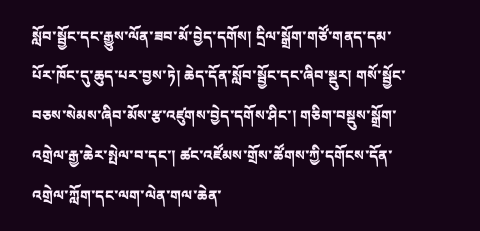སློབ་སྦྱོང་དང་རྒྱུས་ལོན་ཟབ་མོ་བྱེད་དགོས། དྲིལ་སྒྲོག་གཙོ་གནད་དམ་པོར་ཁོང་དུ་ཆུད་པར་བྱས་ཏེ། ཆེད་དོན་སློབ་སྦྱོང་དང་ཞིབ་སྡུར། གསོ་སྦྱོང་བཅས་སེམས་ཞིབ་མོས་རྩ་འཛུགས་བྱེད་དགོས་ཤིང་། གཅིག་བསྡུས་སྒྲོག་འགྲེལ་རྒྱ་ཆེར་སྤེལ་བ་དང་། ཚང་འཛོམས་གྲོས་ཚོགས་ཀྱི་དགོངས་དོན་འགྲེལ་ཀློག་དང་ལག་ལེན་གལ་ཆེན་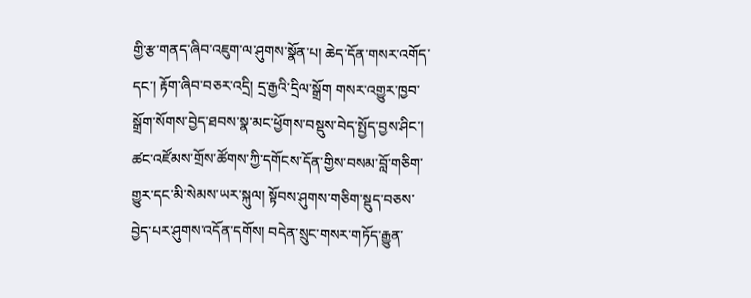གྱི་རྩ་གནད་ཞིབ་འཇུག་ལ་ཤུགས་སྣོན་པ། ཆེད་དོན་གསར་འགོད་དང་། རྟོག་ཞིབ་བཅར་འདྲི། དྲ་རྒྱའི་དྲིལ་སྒྲོག གསར་འགྱུར་ཁྱབ་སྒྲོག་སོགས་བྱེད་ཐབས་སྣ་མང་ཕྱོགས་བསྡུས་བེད་སྤྱོད་བྱས་ཤིང་། ཚང་འཛོམས་གྲོས་ཚོགས་ཀྱི་དགོངས་དོན་གྱིས་བསམ་བློ་གཅིག་གྱུར་དང་མི་སེམས་ཡར་སྐུལ། སྟོབས་ཤུགས་གཅིག་སྡུད་བཅས་བྱེད་པར་ཤུགས་འདོན་དགོས། བདེན་སྲུང་གསར་གཏོད་རྒྱུན་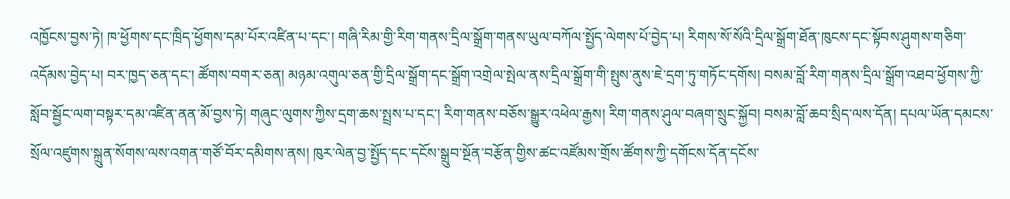འཁྱོངས་བྱས་ཏེ། ཁ་ཕྱོགས་དང་ཁྲིད་ཕྱོགས་དམ་པོར་འཛིན་པ་དང་། གཞི་རིམ་གྱི་རིག་གནས་དྲིལ་སྒྲོག་གནས་ཡུལ་བཀོལ་སྤྱོད་ལེགས་པོ་བྱེད་པ། རིགས་སོ་སོའི་དྲིལ་སྒྲོག་ཐོན་ཁུངས་དང་སྟོབས་ཤུགས་གཅིག་འདོམས་བྱེད་པ། བར་ཁྱད་ཅན་དང་། ཚོགས་བགར་ཅན། མཉམ་འགུལ་ཅན་གྱི་དྲིལ་སྒྲོག་དང་སྒྲོག་འགྲེལ་སྤེལ་ནས་དྲིལ་སྒྲོག་གི་སྤུས་ནུས་ཇེ་དྲག་ཏུ་གཏོང་དགོས། བསམ་བློ་རིག་གནས་དྲིལ་སྒྲོག་འཐབ་ཕྱོགས་ཀྱི་སློབ་སྦྱོང་ལག་བསྟར་དམ་འཛིན་ནན་མོ་བྱས་ཏེ། གཞུང་ལུགས་ཀྱིས་དྲག་ཆས་སྤྲས་པ་དང་། རིག་གནས་བཅོས་སྒྱུར་འཕེལ་རྒྱས། རིག་གནས་ཤུལ་བཞག་སྲུང་སྐྱོབ། བསམ་བློ་ཆབ་སྲིད་ལས་དོན། དཔལ་ཡོན་དམངས་སྲོལ་འཛུགས་སྐྲུན་སོགས་ལས་འགན་གཙོ་བོར་དམིགས་ནས། ཁུར་ལེན་བྱ་སྤྱོད་དང་དངོས་སྒྲུབ་སྔོན་བརྩོན་གྱིས་ཚང་འཛོམས་གྲོས་ཚོགས་ཀྱི་དགོངས་དོན་དངོས་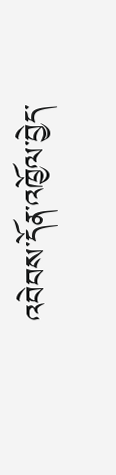འབེབས་དོན་འཁྱོལ་བྱེད་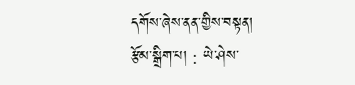དགོས་ཞེས་ནན་གྱིས་བསྟན།
རྩོམ་སྒྲིག་པ། : ཡེ་ཤེས་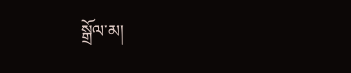སྒྲོལ་མ།